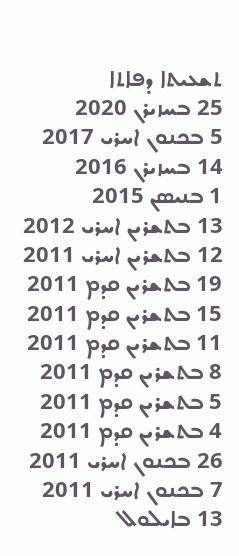ܬܫܥܝܬܐ ܕܦܐܬܐ
25 ܒܚܙܝܪܢ 2020
5 ܒܟܢܘܢ ܐܚܪܝ 2017
14 ܒܚܙܝܪܢ 2016
1 ܒܢܝܣܢ 2015
13 ܒܬܫܪܝܢ ܐܚܪܝ 2012
12 ܒܬܫܪܝܢ ܐܚܪܝ 2011
19 ܒܬܫܪܝܢ ܩܕܡ 2011
15 ܒܬܫܪܝܢ ܩܕܡ 2011
11 ܒܬܫܪܝܢ ܩܕܡ 2011
8 ܒܬܫܪܝܢ ܩܕܡ 2011
5 ܒܬܫܪܝܢ ܩܕܡ 2011
4 ܒܬܫܪܝܢ ܩܕܡ 2011
26 ܒܟܢܘܢ ܐܚܪܝ 2011
7 ܒܟܢܘܢ ܐܚܪܝ 2011
13 ܒܐܝܠܘܠ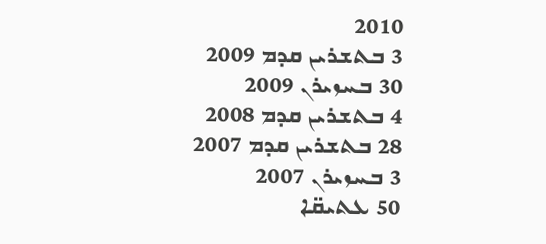2010
3 ܒܬܫܪܝܢ ܩܕܡ 2009
30 ܒܚܙܝܪܢ 2009
4 ܒܬܫܪܝܢ ܩܕܡ 2008
28 ܒܬܫܪܝܢ ܩܕܡ 2007
3 ܒܚܙܝܪܢ 2007
50 ܥܬܝܩ̈ܐ